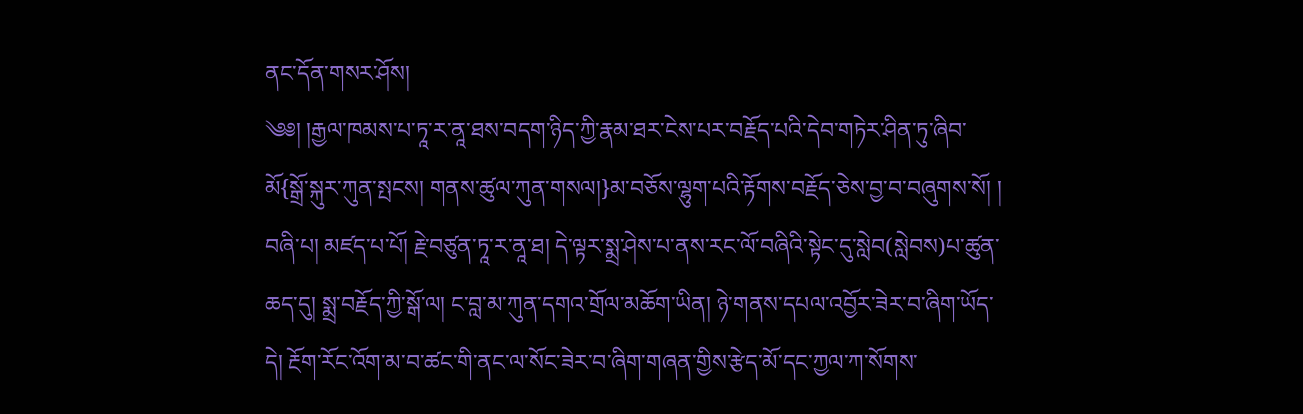ནང་དོན་གསར་ཤོས།
༄༅། །རྒྱལ་ཁམས་པ་ཏཱ་ར་ནཱ་ཐས་བདག་ཉིད་ཀྱི་རྣམ་ཐར་ངེས་པར་བརྗོད་པའི་དེབ་གཏེར་ཤིན་ཏུ་ཞིབ་མོ{སྒྲོ་སྐུར་ཀུན་སྤངས། གནས་ཚུལ་ཀུན་གསལ།}མ་བཅོས་ལྷུག་པའི་རྟོགས་བརྗོད་ཅེས་བྱ་བ་བཞུགས་སོ། །
བཞི་པ། མཛད་པ་པོ། རྗེ་བཙུན་ཏཱ་ར་ནཱ་ཐ། དེ་ལྟར་སྨྲ་ཤེས་པ་ནས་རང་ལོ་བཞིའི་སྟེང་དུ་སླེབ(སླེབས)པ་ཚུན་ཆད་དུ། སྨྲ་བརྗོད་ཀྱི་སྒོ་ལ། ང་བླ་མ་ཀུན་དགའ་གྲོལ་མཆོག་ཡིན། ཉེ་གནས་དཔལ་འབྱོར་ཟེར་བ་ཞིག་ཡོད་དེ། རྔོག་རོང་འོག་མ་བ་ཚང་གི་ནང་ལ་སོང་ཟེར་བ་ཞིག་གཞན་གྱིས་རྩེད་མོ་དང་ཀྱལ་ཀ་སོགས་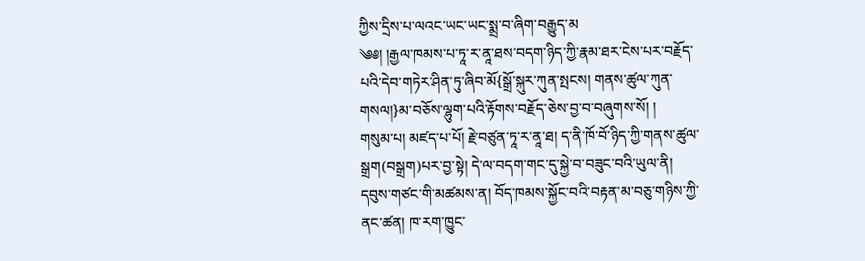ཀྱིས་དྲིས་པ་ལའང་ཡང་ཡང་སྨྲ་བ་ཞིག་བརྒྱུད་མ
༄༅། །རྒྱལ་ཁམས་པ་ཏཱ་ར་ནཱ་ཐས་བདག་ཉིད་ཀྱི་རྣམ་ཐར་ངེས་པར་བརྗོད་པའི་དེབ་གཏེར་ཤིན་ཏུ་ཞིབ་མོ{སྒྲོ་སྐུར་ཀུན་སྤངས། གནས་ཚུལ་ཀུན་གསལ།}མ་བཅོས་ལྷུག་པའི་རྟོགས་བརྗོད་ཅེས་བྱ་བ་བཞུགས་སོ། །
གསུམ་པ། མཛད་པ་པོ། རྗེ་བཙུན་ཏཱ་ར་ནཱ་ཐ། ད་ནི་ཁོ་བོ་ཉིད་ཀྱི་གནས་ཚུལ་སྒྲག(བསྒྲག)པར་བྱ་སྟེ། དེ་ལ་བདག་གང་དུ་སྐྱེ་བ་བཟུང་བའི་ཡུལ་ནི། དབུས་གཙང་གི་མཚམས་ན། བོད་ཁམས་སྐྱོང་བའི་བརྟན་མ་བཅུ་གཉིས་ཀྱི་ནང་ཚན། ཁ་རག་ཁྱུང་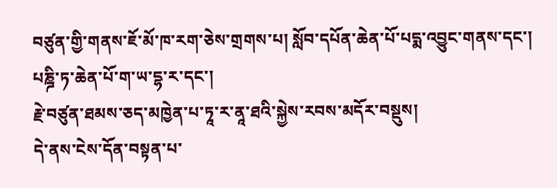བཙུན་གྱི་གནས་ཇོ་མོ་ཁ་རག་ཅེས་གྲགས་པ། སློབ་དཔོན་ཆེན་པོ་པདྨ་འབྱུང་གནས་དང་། པཎྜི་ཏ་ཆེན་པོ་ག་ཡ་དྷ་ར་དང་།
རྗེ་བཙུན་ཐམས་ཅད་མཁྱེན་པ་ཏཱ་ར་ནཱ་ཐའི་སྐྱེས་རབས་མདོར་བསྡུས།
དེ་ནས་ངེས་དོན་བསྟན་པ་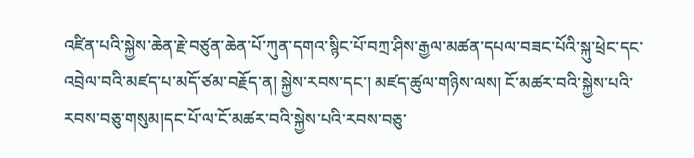འཛིན་པའི་སྐྱེས་ཆེན་རྗེ་བཙུན་ཆེན་པོ་ཀུན་དགའ་སྙིང་པོ་བཀྲ་ཤིས་རྒྱལ་མཚན་དཔལ་བཟང་པོའི་སྐུ་ཕྲེང་དང་འབྲེལ་བའི་མཛད་པ་མདོ་ཙམ་བརྗོད་ན། སྐྱེས་རབས་དང་། མཛད་ཚུལ་གཉིས་ལས། ངོ་མཚར་བའི་སྐྱེས་པའི་རབས་བཅུ་གསུམ།དང་པོ་ལ་ངོ་མཚར་བའི་སྐྱེས་པའི་རབས་བཅུ་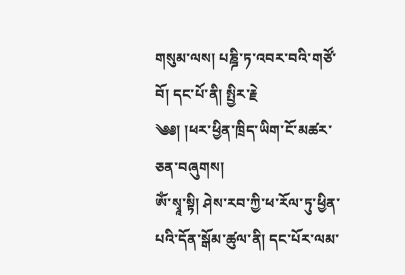གསུམ་ལས། པཎྜི་ཏ་འབར་བའི་གཙོ་བོ། དང་པོ་ནི། སྤྱིར་རྗེ
༄༅། །ཕར་ཕྱིན་ཁྲིད་ཡིག་ངོ་མཚར་ཅན་བཞུགས།
ཨོཾ་སྭཱ་སྟི། ཤེས་རབ་ཀྱི་ཕ་རོལ་ཏུ་ཕྱིན་པའི་དོན་སྒོམ་ཚུལ་ནི། དང་པོར་ལམ་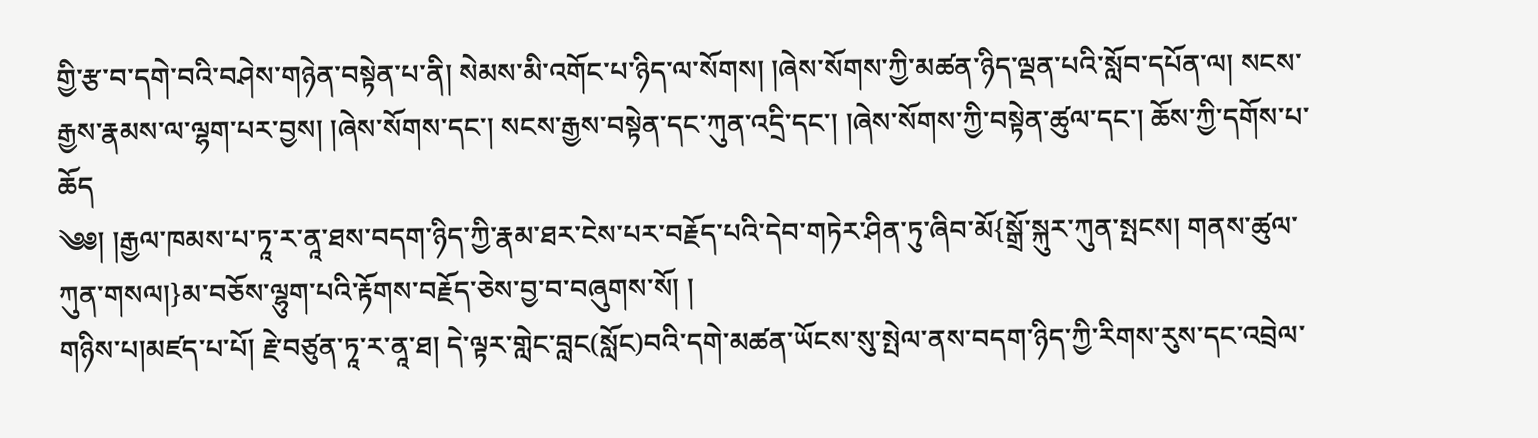གྱི་རྩ་བ་དགེ་བའི་བཤེས་གཉེན་བསྟེན་པ་ནི། སེམས་མི་འགོང་པ་ཉིད་ལ་སོགས། །ཞེས་སོགས་ཀྱི་མཚན་ཉིད་ལྡན་པའི་སློབ་དཔོན་ལ། སངས་རྒྱས་རྣམས་ལ་ལྷག་པར་བྱས། །ཞེས་སོགས་དང་། སངས་རྒྱས་བསྟེན་དང་ཀུན་འདྲི་དང་། །ཞེས་སོགས་ཀྱི་བསྟེན་ཚུལ་དང་། ཆོས་ཀྱི་དགོས་པ་ཆོད
༄༅། །རྒྱལ་ཁམས་པ་ཏཱ་ར་ནཱ་ཐས་བདག་ཉིད་ཀྱི་རྣམ་ཐར་ངེས་པར་བརྗོད་པའི་དེབ་གཏེར་ཤིན་ཏུ་ཞིབ་མོ{སྒྲོ་སྐུར་ཀུན་སྤངས། གནས་ཚུལ་ཀུན་གསལ།}མ་བཅོས་ལྷུག་པའི་རྟོགས་བརྗོད་ཅེས་བྱ་བ་བཞུགས་སོ། །
གཉིས་པ།མཛད་པ་པོ། རྗེ་བཙུན་ཏཱ་ར་ནཱ་ཐ། དེ་ལྟར་གླེང་བླང(སློང)བའི་དགེ་མཚན་ཡོངས་སུ་སྤེལ་ནས་བདག་ཉིད་ཀྱི་རིགས་རུས་དང་འབྲེལ་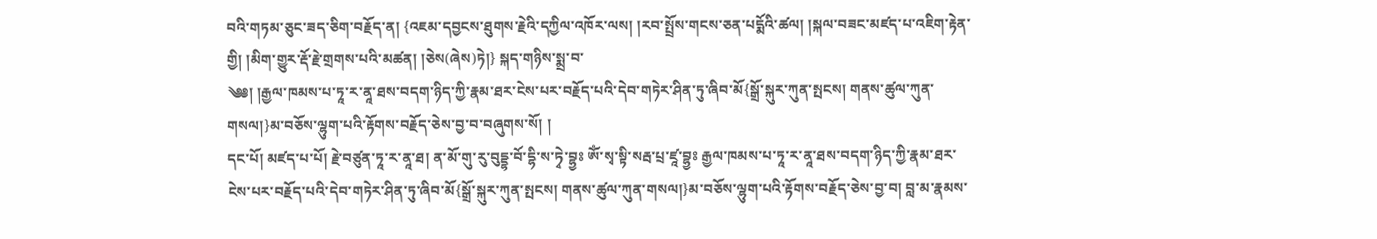བའི་གཏམ་ཅུང་ཟད་ཅིག་བརྗོད་ན། {འཇམ་དབྱངས་ཐུགས་རྗེའི་དཀྱིལ་འཁོར་ལས། །རབ་སྤྲོས་གངས་ཅན་པདྨོའི་ཚལ། །སྐལ་བཟང་མཛད་པ་འཇིག་རྟེན་གྱི། །མིག་གྱུར་རྡོ་རྗེ་གྲགས་པའི་མཚན། །ཅེས(ཞེས)ཏེ།} སྐད་གཉིས་སྨྲ་བ་
༄༅། །རྒྱལ་ཁམས་པ་ཏཱ་ར་ནཱ་ཐས་བདག་ཉིད་ཀྱི་རྣམ་ཐར་ངེས་པར་བརྗོད་པའི་དེབ་གཏེར་ཤིན་ཏུ་ཞིབ་མོ{སྒྲོ་སྐུར་ཀུན་སྤངས། གནས་ཚུལ་ཀུན་གསལ།}མ་བཅོས་ལྷུག་པའི་རྟོགས་བརྗོད་ཅེས་བྱ་བ་བཞུགས་སོ། །
དང་པོ། མཛད་པ་པོ། རྗེ་བཙུན་ཏཱ་ར་ནཱ་ཐ། ན་མོ་གུ་རུ་བུདྡྷ་བོ་དྷི་ས་ཏྭེ་བྷྱཿ ༀ་སྭ་སྟི་སརྦ་པྲ་ཛཱ་བྷྱཿ རྒྱལ་ཁམས་པ་ཏཱ་ར་ནཱ་ཐས་བདག་ཉིད་ཀྱི་རྣམ་ཐར་ངེས་པར་བརྗོད་པའི་དེབ་གཏེར་ཤིན་ཏུ་ཞིབ་མོ{སྒྲོ་སྐུར་ཀུན་སྤངས། གནས་ཚུལ་ཀུན་གསལ།}མ་བཅོས་ལྷུག་པའི་རྟོགས་བརྗོད་ཅེས་བྱ་བ། བླ་མ་རྣམས་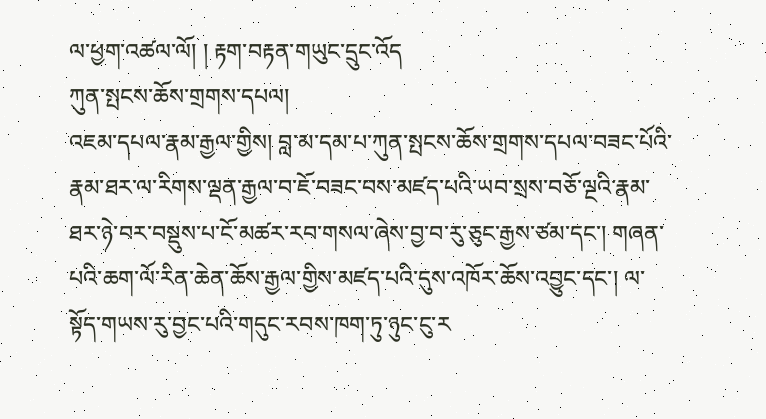ལ་ཕྱག་འཚལ་ལོ། ། རྟག་བརྟན་གཡུང་དྲུང་འོད
ཀུན་སྤངས་ཆོས་གྲགས་དཔལ།
འཇམ་དཔལ་རྣམ་རྒྱལ་གྱིས། བླ་མ་དམ་པ་ཀུན་སྤངས་ཆོས་གྲགས་དཔལ་བཟང་པོའི་རྣམ་ཐར་ལ་རིགས་ལྡན་རྒྱལ་བ་ཇོ་བཟང་བས་མཛད་པའི་ཡབ་སྲས་བཅོ་ལྔའི་རྣམ་ཐར་ཉེ་བར་བསྡུས་པ་ངོ་མཚར་རབ་གསལ་ཞེས་བྱ་བ་རུ་ཅུང་རྒྱས་ཙམ་དང་། གཞན་པའི་ཆག་ལོ་རིན་ཆེན་ཆོས་རྒྱལ་གྱིས་མཛད་པའི་དུས་འཁོར་ཆོས་འབྱུང་དང་། ལ་སྟོད་གཡས་རུ་བྱང་པའི་གདུང་རབས་ཁག་ཏུ་ཉུང་ངུ་ར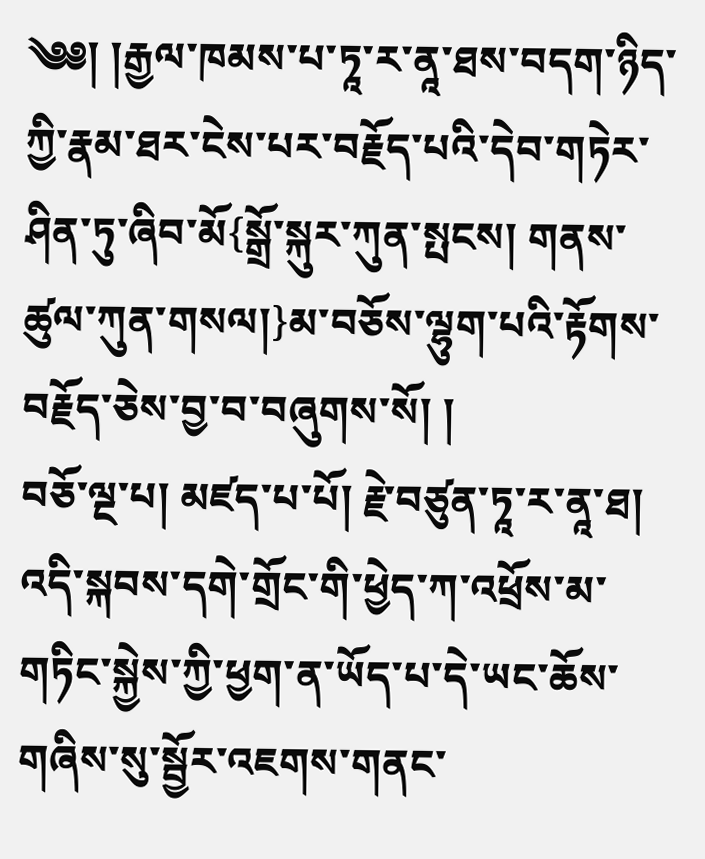༄༅། །རྒྱལ་ཁམས་པ་ཏཱ་ར་ནཱ་ཐས་བདག་ཉིད་ཀྱི་རྣམ་ཐར་ངེས་པར་བརྗོད་པའི་དེབ་གཏེར་ཤིན་ཏུ་ཞིབ་མོ{སྒྲོ་སྐུར་ཀུན་སྤངས། གནས་ཚུལ་ཀུན་གསལ།}མ་བཅོས་ལྷུག་པའི་རྟོགས་བརྗོད་ཅེས་བྱ་བ་བཞུགས་སོ། །
བཅོ་ལྔ་པ། མཛད་པ་པོ། རྗེ་བཙུན་ཏཱ་ར་ནཱ་ཐ། འདི་སྐབས་དགེ་གྲོང་གི་ཕྱེད་ཀ་འཕྲོས་མ་གཏིང་སྐྱེས་ཀྱི་ཕྱག་ན་ཡོད་པ་དེ་ཡང་ཆོས་གཞིས་སུ་སྦྱོར་འཇགས་གནང་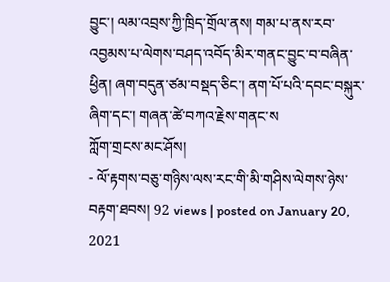བྱུང་། ལམ་འབྲས་ཀྱི་ཁྲིད་གྲོལ་ནས། གམ་པ་ནས་རབ་འབྱམས་པ་ལེགས་བཤད་འབོད་མིར་གནང་བྱུང་བ་བཞིན་ཕྱིན། ཞག་བདུན་ཙམ་བསྡད་ཅིང་། ནག་པོ་པའི་དབང་བསྐུར་ཞིག་དང་། གཞན་ཚེ་བཀའ་རྗེས་གནང་ས
ཀློག་གྲངས་མང་ཤོས།
- ལོ་རྟགས་བཅུ་གཉིས་ལས་རང་གི་མི་གཤིས་ལེགས་ཉེས་བརྟག་ཐབས། 92 views | posted on January 20, 2021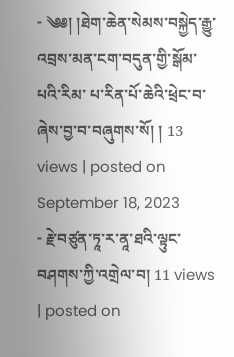- ༄༅། །ཐེག་ཆེན་སེམས་བསྐྱེད་རྒྱུ་འབྲས་མན་ངག་བདུན་གྱི་སྒོམ་པའི་རིམ་ པ་རིན་པོ་ཆེའི་ཕྲེང་བ་ཞེས་བྱ་བ་བཞུགས་སོ། ། 13 views | posted on September 18, 2023
- རྗེ་བཙུན་ཏཱ་ར་ནཱ་ཐའི་ལྟུང་བཤགས་ཀྱི་འགྲེལ་བ། 11 views | posted on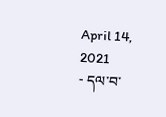April 14, 2021
- དལ་བ་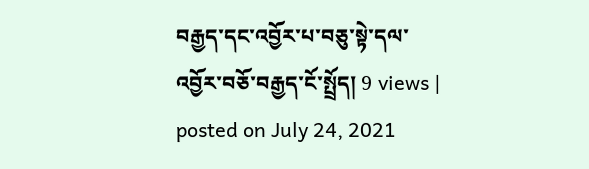བརྒྱད་དང་འབྱོར་པ་བཅུ་སྟེ་དལ་འབྱོར་བཅོ་བརྒྱད་ངོ་སྤྲོད། 9 views | posted on July 24, 2021